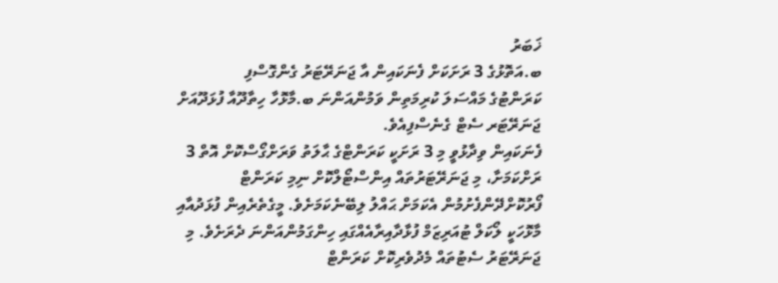ޚަބަރު
ބ.އަތޮޅުގެ 3 ރަށަކަށް ފެނަކައިން އާ ޖަނަރޭޓަރު ގެންގޮސްފި
ކަރަންޓުގެ މައްސަލަ ކުރިމަތިން ވަމުންއަންނަ ބ.މާޅޮހާ ހިތާދޫއާ ފުޅަދޫއަށް ޖަނަރޭޓަރ ސެޓް ގެނެސްފިއެވެ.
ފެނަކައިން ވިދާޅުވީ މި 3 ރަށަކީ ކަރަންޓްގެ ޙާލަތު ވަރަށްގޯސްކޮށް އޮތް 3 ރަށްކަމަށާ، މި ޖަނަރޭޓަރުތައް އިންސްޓޯލްކޮށް ނިމި ކަރަންޓް ފޯރުކޮށްދޭންފެށުމުން އެކަމަށް ޙައްލު ލިބޭނެކަމަށެވެ. މީގެތެރެއިން ފުޅަދުއާއި މާޅޮހަކީ ލޯކަލް ޓުއަރިޒަމް ފުޅާދާއިރާއެއްގައި ހިންގަމުންއަންނަ ދެރަށެވެ. މި ޖަނަރޭޓަރު ސެޓުތައް މެދުވެރިކޮށް ކަރަންޓް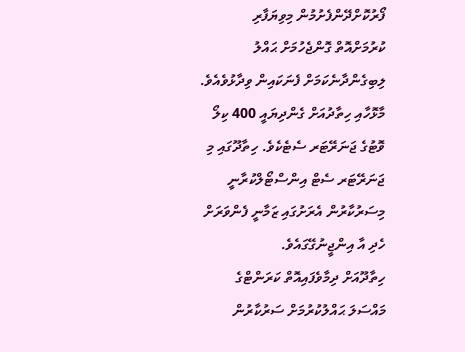ފޯރުކޮށްދޭންފެށުމުން މިވިޔަފާރި ކުރުމަށްއޮތް ގޮންޖެހުމަށް ޙައްލު ލިބިގެންދާނެކަމަށް ފެނަކައިން ވިދާޅުވެއެވެ.
މާޅޮހާއި ހިތާދުއަށް ގެންދިޔައީ 400 ކިލޯ ވޮޓުގެ ޖަނަރޭޓަރ ސެޓެކެވެ. ހިތާދޫގައި މި ޖަނަރޭޓަރ ސެޓް އިންސްޓޯލްކުރާނީ މިސަރުކާރުން އެރަށުގައި ޒަމާނީ ފެންވަރަށް ހެދި އާ އިންޖީނުގޭގައެވެ.
ހިތާދޫއަށް ދިމާވެފައިއޮތް ކަރަންޓްގެ މައްސަލަ ޙައްލުކުރުމަށް ސަރުކާރުން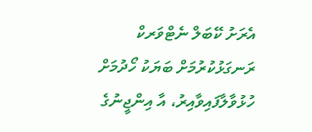އެރަށު ކޭބަލް ނެޓްވަރކް ރަނގަޅުކުރުމަށް ބަޔަކު ހޯދުމަށް ހުޅުވާލާފައިވާއިރު، އާ އިންޖީނުގެ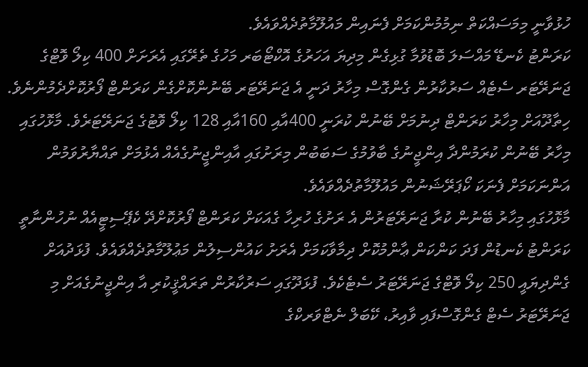ހުޅުވާނީ މިމަސައްކަތް ނިމުމުންކަމަށް ފެނައިން މައުލޫމާތުދެއްވައެވެ.
ކަރަންޓު ކެނޑޭ މައްސަލަ ބޮޑުވުމާ ގުޅިގެން މިދިޔަ އަހަރުގެ އޮކްޓޯބަރ މަހުގެ ތެރޭގައި އެރަށަށް 400 ކިލޯ ވޮޓްގެ ޖަނަރޭޓަރ ސެޓެއް ސަރުކާރުން ގެންގޮސް މިހާރު ދަނީ އެ ޖަނަރޭޓަރ ބޭނުންކޮށްގެން ކަރަންޓް ފޯރުކޮށްދެމުންނެވެ.
ހިތާދޫއަށް މިހާރު ކަރަންޓް ދިނުމަށް ބޭނުން ކުރަނީ 400އާއި 160އާއި 128 ކިލޯ ވޮޓުގެ ޖަނަރޭޓަރެވެ. މާޅޮހުގައި މިހާރު ބޭނުން ކުރަމުންދާ އިންޖީނުގެ ބާވުމުގެ ސަބަބުން މިރަށުގައި އާއިންޖީނުގެއެއް އެޅުމަށް ތައްޔާރުވަމުން އަންނަކަމަށް ފެނަކަ ކޯޕަރޭޝަނުން މައުލޫމާތުދެއްވައެވެ.
މާޅޮހުގައި މިހާރު ބޭނުން ކުރާ ޖަނަރޭޓަރުން އެ ރަށުގެ ހުރިހާ ގެއަކަށް ކަރަންޓް ފޯރުކޮށްދޭ ކެޕޭސިޓީއެއް ނުހުންނާތީ ކަރަންޓު ކެނޑުން ފަދަ ކަންކަން ޢާންމުކޮށް ދިމާވާކަމަށް އެރަށު ކައުންސިލުން މަޢުލޫމާތުދެއްވައެވެ. ފުޅަދުއަށް ގެންދިޔައީ 250 ކިލޯ ވޮޓްގެ ޖަނަރޭޓަރު ސެޓެކެވެ. ފުޅަދޫގައި ސަރުކާރުން ތަރައްޤީކުރި އާ އިންޖީނުގެއަށް މި ޖަނަރޭޓަރު ސެޓް ގެންގޮސްފައި ވާއިރު، ކޭބަލް ނެޓްވަރކްގެ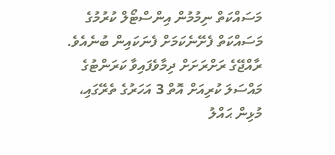މަސައްކަތް ނިމުމުން އިންސްޓޯލް ކުރުމުގެ މަސައްކަތް ފެށޭނެކަމަށް ފެނަކައިން ބުނެއެވެ.
ރާއްޖޭގެ ރަށްރަށަށް ދިމާވެފައިވާ ކަރަންޓުގެ މައްސަލަ ކުރިއަށް އޮތް 3 އަހަރުގެ ތެރޭގައި، މުޅިން ޙައްލު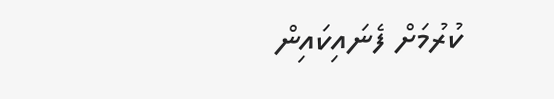ކުރުމަށް ފެނައިކައިން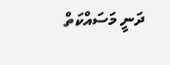ދަނީ މަސައްކަތް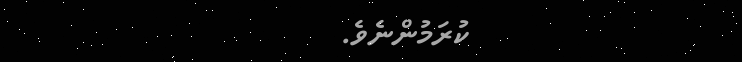ކުރަމުންނެވެ.